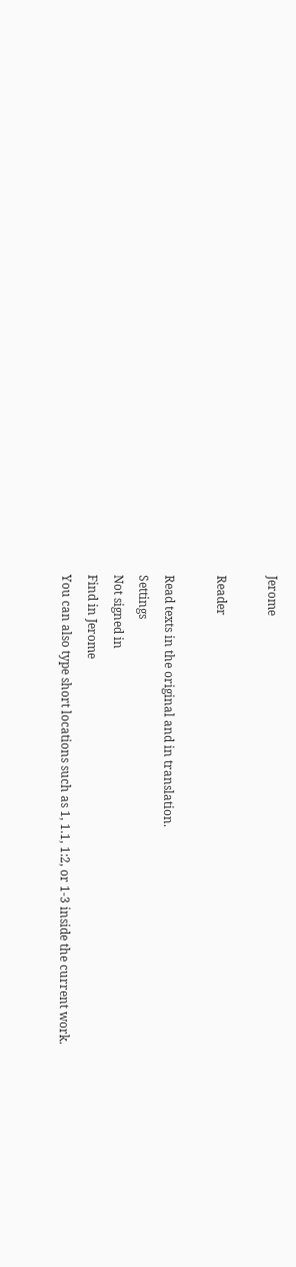Jerome

Reader

Read texts in the original and in translation.
Settings
Not signed in
Find in Jerome
You can also type short locations such as 1, 1.1, 1:2, or 1-3 inside the current work.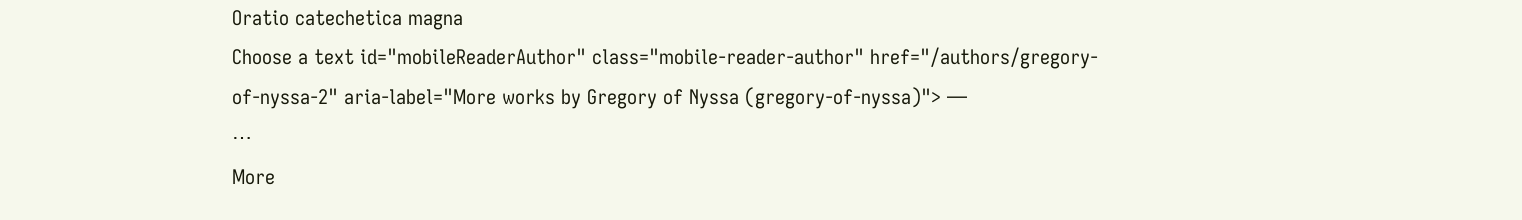Oratio catechetica magna
Choose a text id="mobileReaderAuthor" class="mobile-reader-author" href="/authors/gregory-of-nyssa-2" aria-label="More works by Gregory of Nyssa (gregory-of-nyssa)"> —
⋯
More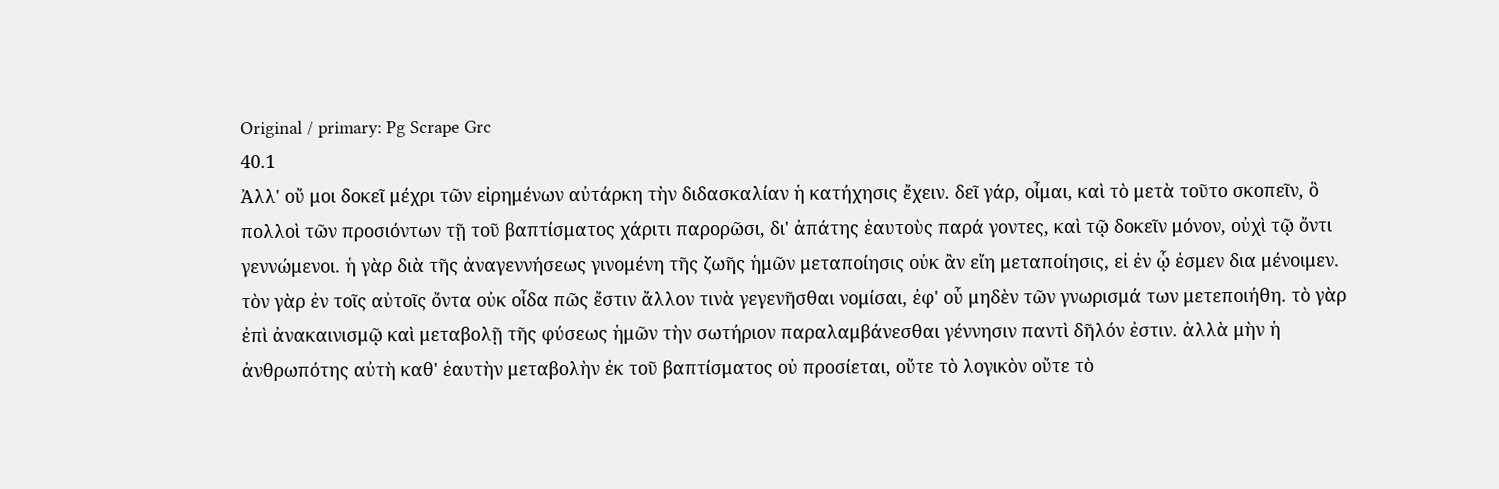Original / primary: Pg Scrape Grc
40.1
Ἀλλ' οὔ μοι δοκεῖ μέχρι τῶν εἰρημένων αὐτάρκη τὴν διδασκαλίαν ἡ κατήχησις ἔχειν. δεῖ γάρ, οἶμαι, καὶ τὸ μετὰ τοῦτο σκοπεῖν, ὃ πολλοὶ τῶν προσιόντων τῇ τοῦ βαπτίσματος χάριτι παρορῶσι, δι' ἀπάτης ἑαυτοὺς παρά γοντες, καὶ τῷ δοκεῖν μόνον, οὐχὶ τῷ ὄντι γεννώμενοι. ἡ γὰρ διὰ τῆς ἀναγεννήσεως γινομένη τῆς ζωῆς ἡμῶν μεταποίησις οὐκ ἂν εἴη μεταποίησις, εἰ ἐν ᾧ ἐσμεν δια μένοιμεν. τὸν γὰρ ἐν τοῖς αὐτοῖς ὄντα οὐκ οἶδα πῶς ἔστιν ἄλλον τινὰ γεγενῆσθαι νομίσαι, ἐφ' οὗ μηδὲν τῶν γνωρισμά των μετεποιήθη. τὸ γὰρ ἐπὶ ἀνακαινισμῷ καὶ μεταβολῇ τῆς φύσεως ἡμῶν τὴν σωτήριον παραλαμβάνεσθαι γέννησιν παντὶ δῆλόν ἐστιν. ἀλλὰ μὴν ἡ ἀνθρωπότης αὐτὴ καθ' ἑαυτὴν μεταβολὴν ἐκ τοῦ βαπτίσματος οὐ προσίεται, οὔτε τὸ λογικὸν οὔτε τὸ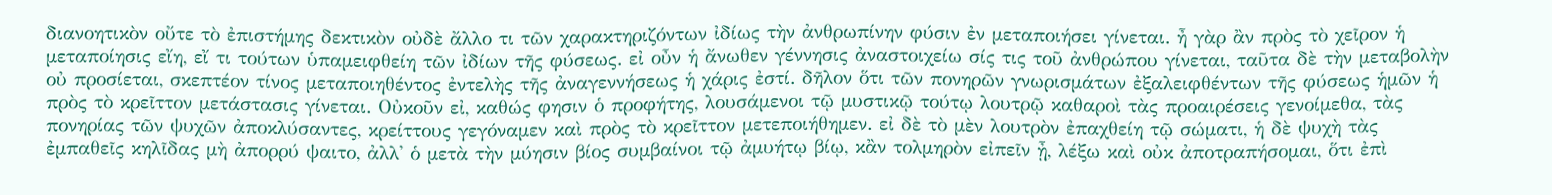διανοητικὸν οὔτε τὸ ἐπιστήμης δεκτικὸν οὐδὲ ἄλλο τι τῶν χαρακτηριζόντων ἰδίως τὴν ἀνθρωπίνην φύσιν ἐν μεταποιήσει γίνεται. ἦ γὰρ ἂν πρὸς τὸ χεῖρον ἡ μεταποίησις εἴη, εἴ τι τούτων ὑπαμειφθείη τῶν ἰδίων τῆς φύσεως. εἰ οὖν ἡ ἄνωθεν γέννησις ἀναστοιχείω σίς τις τοῦ ἀνθρώπου γίνεται, ταῦτα δὲ τὴν μεταβολὴν οὐ προσίεται, σκεπτέον τίνος μεταποιηθέντος ἐντελὴς τῆς ἀναγεννήσεως ἡ χάρις ἐστί. δῆλον ὅτι τῶν πονηρῶν γνωρισμάτων ἐξαλειφθέντων τῆς φύσεως ἡμῶν ἡ πρὸς τὸ κρεῖττον μετάστασις γίνεται. Οὐκοῦν εἰ, καθώς φησιν ὁ προφήτης, λουσάμενοι τῷ μυστικῷ τούτῳ λουτρῷ καθαροὶ τὰς προαιρέσεις γενοίμεθα, τὰς πονηρίας τῶν ψυχῶν ἀποκλύσαντες, κρείττους γεγόναμεν καὶ πρὸς τὸ κρεῖττον μετεποιήθημεν. εἰ δὲ τὸ μὲν λουτρὸν ἐπαχθείη τῷ σώματι, ἡ δὲ ψυχὴ τὰς ἐμπαθεῖς κηλῖδας μὴ ἀπορρύ ψαιτο, ἀλλ' ὁ μετὰ τὴν μύησιν βίος συμβαίνοι τῷ ἀμυήτῳ βίῳ, κἂν τολμηρὸν εἰπεῖν ᾖ, λέξω καὶ οὐκ ἀποτραπήσομαι, ὅτι ἐπὶ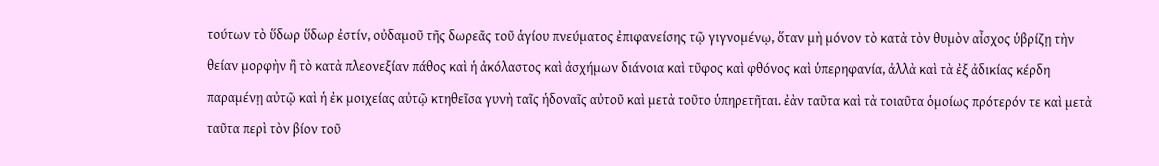τούτων τὸ ὕδωρ ὕδωρ ἐστίν, οὐδαμοῦ τῆς δωρεᾶς τοῦ ἁγίου πνεύματος ἐπιφανείσης τῷ γιγνομένῳ, ὅταν μὴ μόνον τὸ κατὰ τὸν θυμὸν αἶσχος ὑβρίζῃ τὴν θείαν μορφὴν ἢ τὸ κατὰ πλεονεξίαν πάθος καὶ ἡ ἀκόλαστος καὶ ἀσχήμων διάνοια καὶ τῦφος καὶ φθόνος καὶ ὑπερηφανία, ἀλλὰ καὶ τὰ ἐξ ἀδικίας κέρδη παραμένῃ αὐτῷ καὶ ἡ ἐκ μοιχείας αὐτῷ κτηθεῖσα γυνὴ ταῖς ἡδοναῖς αὐτοῦ καὶ μετὰ τοῦτο ὑπηρετῆται. ἐὰν ταῦτα καὶ τὰ τοιαῦτα ὁμοίως πρότερόν τε καὶ μετὰ ταῦτα περὶ τὸν βίον τοῦ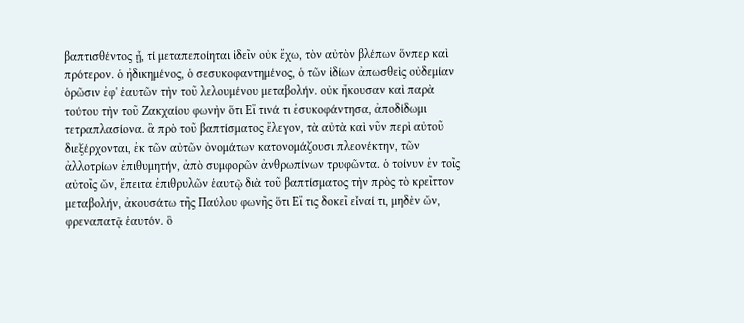βαπτισθέντος ᾖ, τί μεταπεποίηται ἰδεῖν οὐκ ἔχω, τὸν αὐτὸν βλέπων ὅνπερ καὶ πρότερον. ὁ ἠδικημένος, ὁ σεσυκοφαντημένος, ὁ τῶν ἰδίων ἀπωσθεὶς οὐδεμίαν ὁρῶσιν ἐφ' ἑαυτῶν τὴν τοῦ λελουμένου μεταβολήν. οὐκ ἤκουσαν καὶ παρὰ τούτου τὴν τοῦ Ζακχαίου φωνὴν ὅτι Εἴ τινά τι ἐσυκοφάντησα, ἀποδίδωμι τετραπλασίονα. ἃ πρὸ τοῦ βαπτίσματος ἔλεγον, τὰ αὐτὰ καὶ νῦν περὶ αὐτοῦ διεξέρχονται, ἐκ τῶν αὐτῶν ὀνομάτων κατονομάζουσι πλεονέκτην, τῶν ἀλλοτρίων ἐπιθυμητήν, ἀπὸ συμφορῶν ἀνθρωπίνων τρυφῶντα. ὁ τοίνυν ἐν τοῖς αὐτοῖς ὤν, ἔπειτα ἐπιθρυλῶν ἑαυτῷ διὰ τοῦ βαπτίσματος τὴν πρὸς τὸ κρεῖττον μεταβολήν, ἀκουσάτω τῆς Παύλου φωνῆς ὅτι Εἴ τις δοκεῖ εἶναί τι, μηδὲν ὤν, φρεναπατᾷ ἑαυτόν. ὃ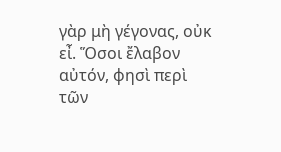γὰρ μὴ γέγονας, οὐκ εἶ. Ὅσοι ἔλαβον αὐτόν, φησὶ περὶ τῶν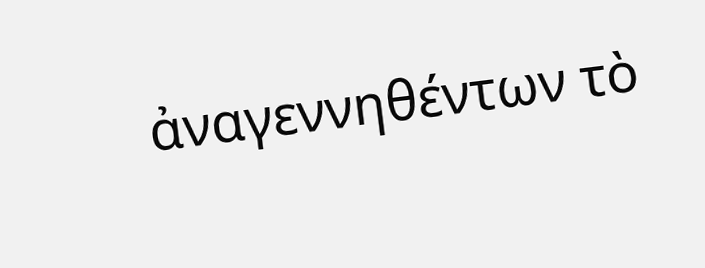ἀναγεννηθέντων τὸ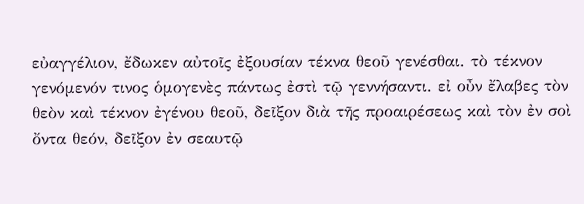εὐαγγέλιον, ἔδωκεν αὐτοῖς ἐξουσίαν τέκνα θεοῦ γενέσθαι. τὸ τέκνον γενόμενόν τινος ὁμογενὲς πάντως ἐστὶ τῷ γεννήσαντι. εἰ οὖν ἔλαβες τὸν θεὸν καὶ τέκνον ἐγένου θεοῦ, δεῖξον διὰ τῆς προαιρέσεως καὶ τὸν ἐν σοὶ ὄντα θεόν, δεῖξον ἐν σεαυτῷ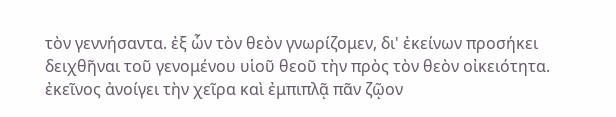τὸν γεννήσαντα. ἐξ ὧν τὸν θεὸν γνωρίζομεν, δι' ἐκείνων προσήκει δειχθῆναι τοῦ γενομένου υἱοῦ θεοῦ τὴν πρὸς τὸν θεὸν οἰκειότητα. ἐκεῖνος ἀνοίγει τὴν χεῖρα καὶ ἐμπιπλᾷ πᾶν ζῷον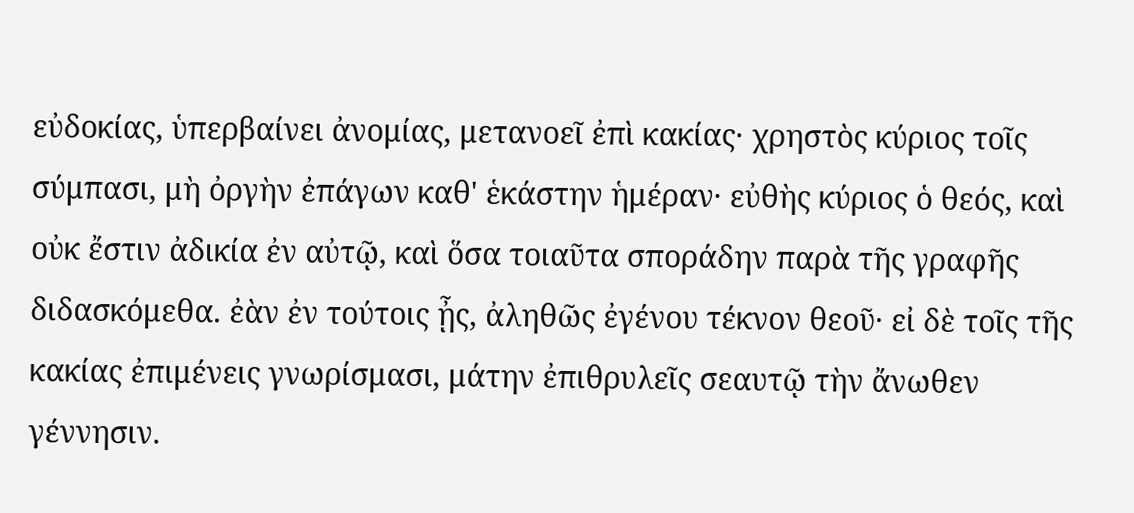εὐδοκίας, ὑπερβαίνει ἀνομίας, μετανοεῖ ἐπὶ κακίας· χρηστὸς κύριος τοῖς σύμπασι, μὴ ὀργὴν ἐπάγων καθ' ἑκάστην ἡμέραν· εὐθὴς κύριος ὁ θεός, καὶ οὐκ ἔστιν ἀδικία ἐν αὐτῷ, καὶ ὅσα τοιαῦτα σποράδην παρὰ τῆς γραφῆς διδασκόμεθα. ἐὰν ἐν τούτοις ᾖς, ἀληθῶς ἐγένου τέκνον θεοῦ· εἰ δὲ τοῖς τῆς κακίας ἐπιμένεις γνωρίσμασι, μάτην ἐπιθρυλεῖς σεαυτῷ τὴν ἄνωθεν γέννησιν.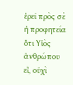ἐρεῖ πρὸς σὲ ἡ προφητεία ὅτι Υἱὸς ἀνθρώπου εἶ, οὐχὶ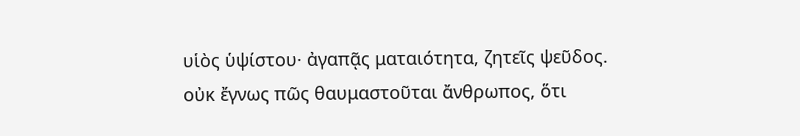υἱὸς ὑψίστου· ἀγαπᾷς ματαιότητα, ζητεῖς ψεῦδος. οὐκ ἔγνως πῶς θαυμαστοῦται ἄνθρωπος, ὅτι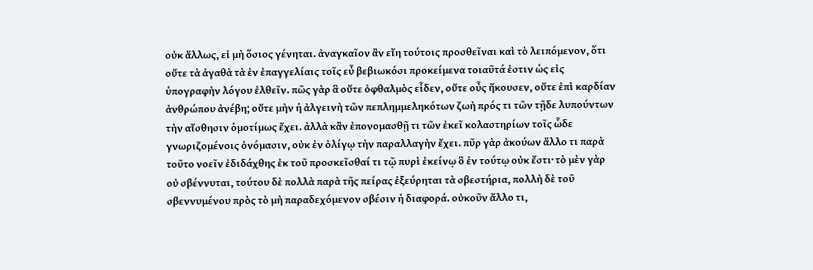οὐκ ἄλλως, εἰ μὴ ὅσιος γένηται. ἀναγκαῖον ἂν εἴη τούτοις προσθεῖναι καὶ τὸ λειπόμενον, ὅτι οὔτε τὰ ἀγαθὰ τὰ ἐν ἐπαγγελίαις τοῖς εὖ βεβιωκόσι προκείμενα τοιαῦτά ἐστιν ὡς εἰς ὑπογραφὴν λόγου ἐλθεῖν. πῶς γὰρ ἃ οὔτε ὀφθαλμὸς εἶδεν, οὔτε οὖς ἤκουσεν, οὔτε ἐπὶ καρδίαν ἀνθρώπου ἀνέβη; οὔτε μὴν ἡ ἀλγεινὴ τῶν πεπλημμεληκότων ζωὴ πρός τι τῶν τῇδε λυπούντων τὴν αἴσθησιν ὁμοτίμως ἔχει. ἀλλὰ κἂν ἐπονομασθῇ τι τῶν ἐκεῖ κολαστηρίων τοῖς ὧδε γνωριζομένοις ὀνόμασιν, οὐκ ἐν ὀλίγῳ τὴν παραλλαγὴν ἔχει. πῦρ γὰρ ἀκούων ἄλλο τι παρὰ τοῦτο νοεῖν ἐδιδάχθης ἐκ τοῦ προσκεῖσθαί τι τῷ πυρὶ ἐκείνῳ ὃ ἐν τούτῳ οὐκ ἔστι· τὸ μὲν γὰρ οὐ σβέννυται, τούτου δὲ πολλὰ παρὰ τῆς πείρας ἐξεύρηται τὰ σβεστήρια, πολλὴ δὲ τοῦ σβεννυμένου πρὸς τὸ μὴ παραδεχόμενον σβέσιν ἡ διαφορά. οὐκοῦν ἄλλο τι,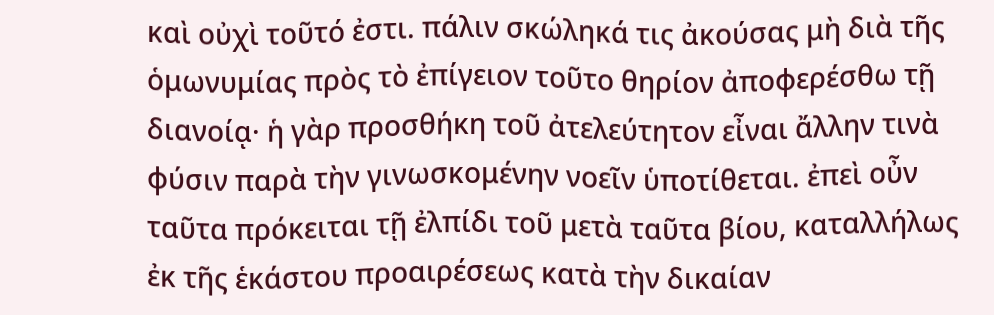καὶ οὐχὶ τοῦτό ἐστι. πάλιν σκώληκά τις ἀκούσας μὴ διὰ τῆς ὁμωνυμίας πρὸς τὸ ἐπίγειον τοῦτο θηρίον ἀποφερέσθω τῇ διανοίᾳ· ἡ γὰρ προσθήκη τοῦ ἀτελεύτητον εἶναι ἄλλην τινὰ φύσιν παρὰ τὴν γινωσκομένην νοεῖν ὑποτίθεται. ἐπεὶ οὖν ταῦτα πρόκειται τῇ ἐλπίδι τοῦ μετὰ ταῦτα βίου, καταλλήλως ἐκ τῆς ἑκάστου προαιρέσεως κατὰ τὴν δικαίαν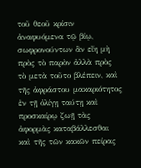τοῦ θεοῦ κρίσιν ἀναφυόμενα τῷ βίῳ, σωφρονούντων ἂν εἴη μὴ πρὸς τὸ παρὸν ἀλλὰ πρὸς τὸ μετὰ τοῦτο βλέπειν, καὶ τῆς ἀφράστου μακαριότητος ἐν τῇ ὀλίγῃ ταύτῃ καὶ προσκαίρῳ ζωῇ τὰς ἀφορμὰς καταβάλλεσθαι καὶ τῆς τῶν κακῶν πείρας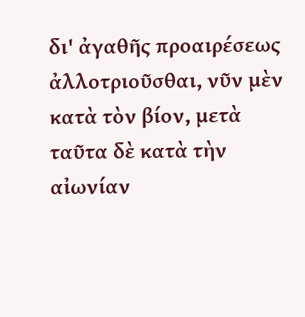δι' ἀγαθῆς προαιρέσεως ἀλλοτριοῦσθαι, νῦν μὲν κατὰ τὸν βίον, μετὰ ταῦτα δὲ κατὰ τὴν αἰωνίαν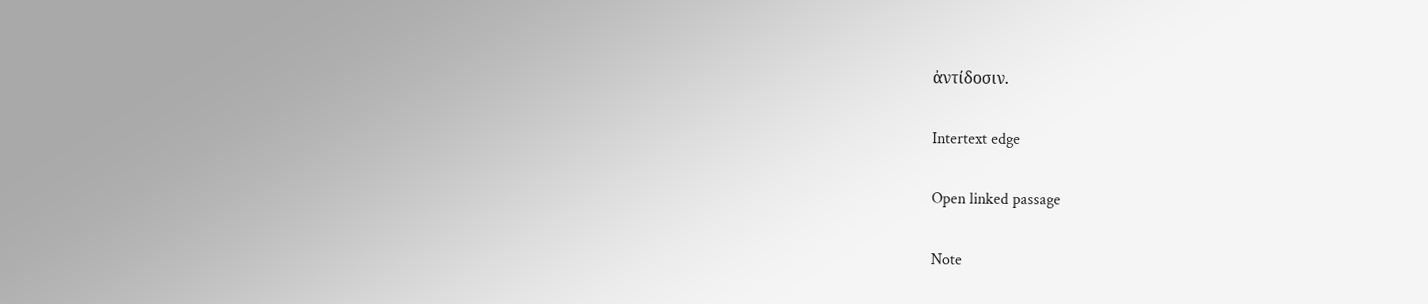ἀντίδοσιν.

Intertext edge

Open linked passage

Note